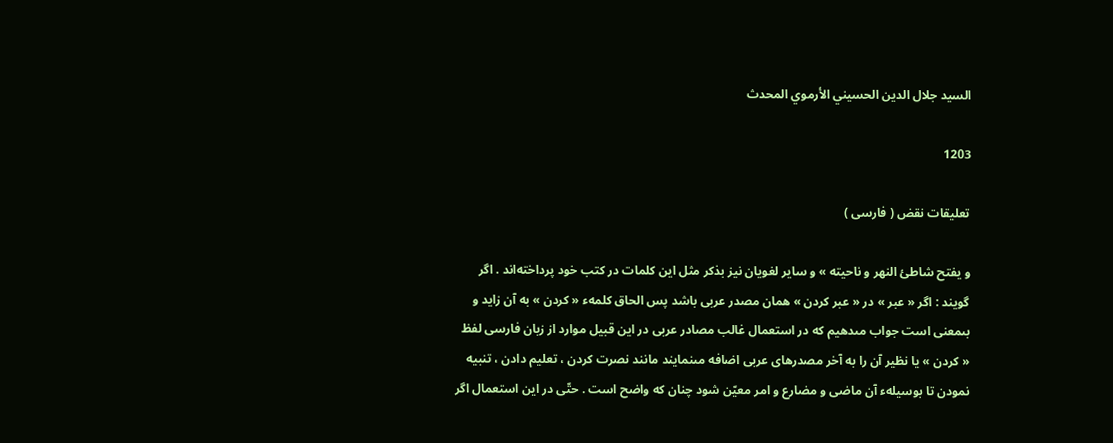السيد جلال الدين الحسيني الأرموي المحدث

1203

تعليقات نقض ( فارسى )

و يفتح شاطئ النهر و ناحيته » و ساير لغويان نيز بذكر مثل اين كلمات در كتب خود پرداخته‌اند . اگر گويند : اگر « عبر » در « عبر كردن » همان مصدر عربى باشد پس الحاق كلمهء « كردن » به آن زايد و بىمعنى است جواب مىدهيم كه در استعمال غالب مصادر عربى در اين قبيل موارد از زبان فارسى لفظ « كردن » يا نظير آن را به آخر مصدرهاى عربى اضافه مىنمايند مانند نصرت كردن ، تعليم دادن ، تنبيه نمودن تا بوسيلهء آن ماضى و مضارع و امر معيّن شود چنان كه واضح است . حتّى در اين استعمال اگر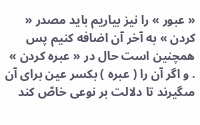« عبور » را نيز بياريم بايد مصدر « كردن » به آخر آن اضافه كنيم پس همچنين است حال در « عبره كردن » . و اگر آن را ( عبره ) بكسر عين براى آن مىگيرند تا دلالت بر نوعى خاصّ كند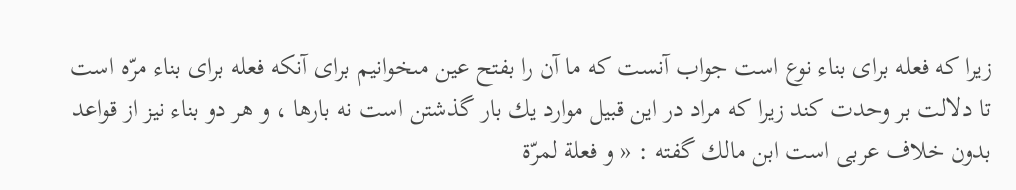زيرا كه فعله براى بناء نوع است جواب آنست كه ما آن را بفتح عين مىخوانيم براى آنكه فعله براى بناء مرّه است تا دلالت بر وحدت كند زيرا كه مراد در اين قبيل موارد يك بار گذشتن است نه بارها ، و هر دو بناء نيز از قواعد بدون خلاف عربى است ابن مالك گفته : « و فعلة لمرّة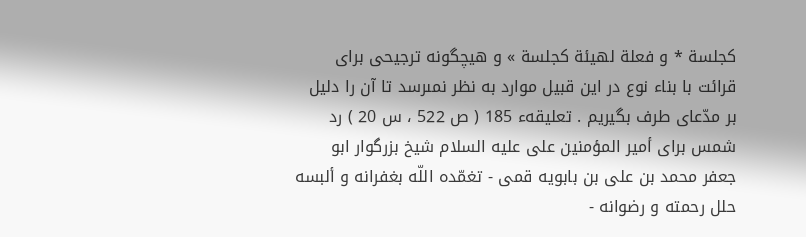كجلسة * و فعلة لهيئة كجلسة » و هيچگونه ترجيحى براى قرائت با بناء نوع در اين قبيل موارد به نظر نمىرسد تا آن را دليل بر مدّعاى طرف بگيريم . تعليقهء 185 ( ص 522 ، س 20 ) رد شمس براى أمير المؤمنين على عليه السلام شيخ بزرگوار ابو جعفر محمد بن على بن بابويه قمى - تغمّده اللّه بغفرانه و ألبسه حلل رحمته و رضوانه -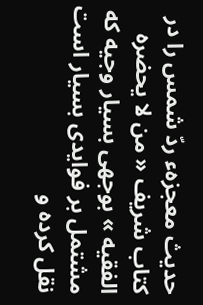حديث معجزهء ردّ شمس را در كتاب شريف « من لا يحضره الفقيه » بوجهى بسيار وجيه كه مشتمل بر فوايدى بسيار است نقل كرده و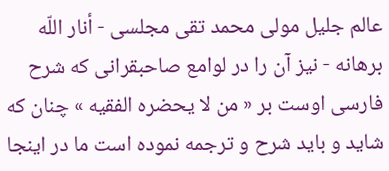عالم جليل مولى محمد تقى مجلسى - أنار اللّه برهانه - نيز آن را در لوامع صاحبقرانى كه شرح فارسى اوست بر « من لا يحضره الفقيه » چنان كه شايد و بايد شرح و ترجمه نموده است ما در اينجا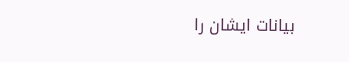بيانات ايشان را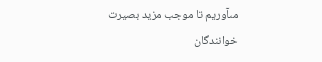مىآوريم تا موجب مزيد بصيرت خوانندگان